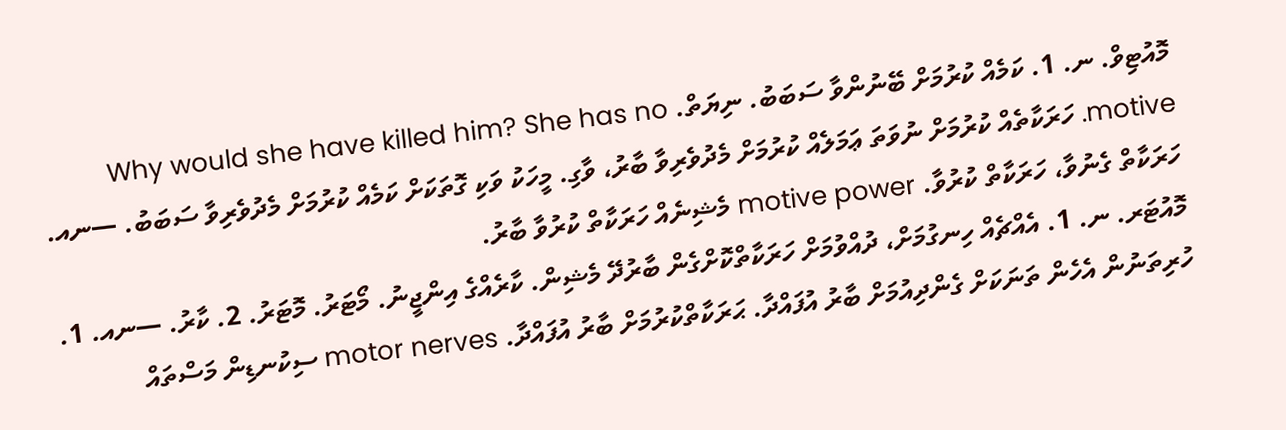މޮއުޓިވް. ނ. 1. ކަމެއް ކުރުމަށް ބޭނުންވާ ސަބަބު. ނިޔަތް. Why would she have killed him? She has no motive. ހަރަކާތެއް ކުރުމަށް ނުވަތަ ޢަމަލެއް ކުރުމަށް މެދުވެރިވާ ބާރު، ވާގި. މީހަކު ވަކި ގޮތަކަށް ކަމެއް ކުރުމަށް މެދުވެރިވާ ސަބަބު. —ނއ. ހަރަކާތް ގެނުވާ، ހަރަކާތް ކުރުވާ. motive power މެޝިނެއް ހަރަކާތް ކުރުވާ ބާރު.
މޮއުޓަރ. ނ. 1. އެއްޗެއް ހިނގުމަށް، ދުއްވުމަށް ހަރަކާތްކޮށްގެން ބާރުދޭ މެޝިން. ކާރެއްގެ އިންޖީނު. މޯޓަރު. މޮޓަރު. 2. ކާރު. —ނއ. 1. ހުރިތަނުން އެހެން ތަނަކަށް ގެންދިއުމަށް ބާރު އުފައްދާ. ޙަރަކާތްކުރުމަށް ބާރު އުފައްދާ. motor nerves ސިކުނޑިން މަސްތައް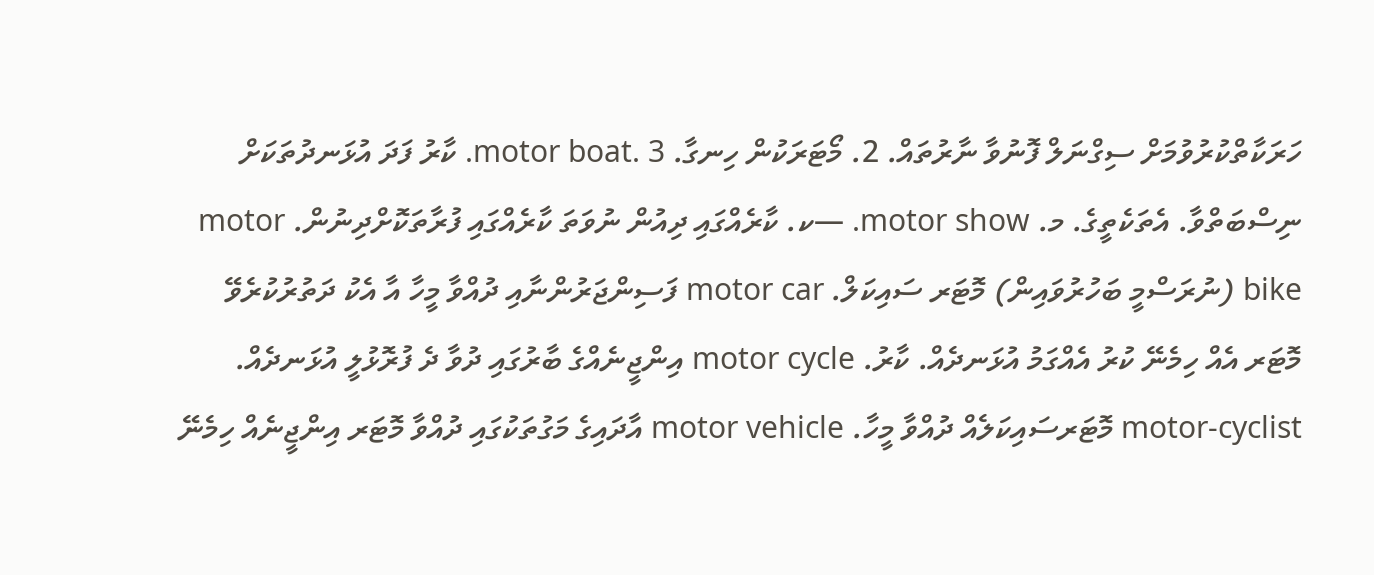ހަރަކާތްކުރުވުމަށް ސިގްނަލް ފޮނުވާ ނާރުތައް. 2. މޯޓަރަކުން ހިނގާ. motor boat. 3. ކާރު ފަދަ އުޅަނދުތަކަށް ނިސްބަތްވާ. އެތަކެތީގެ. މ. motor show. —ކ. ކާރެއްގައި ދިއުން ނުވަތަ ކާރެއްގައި ފުރާތަކޮށްދިނުން. motor bike (ނުރަސްމީ ބަހުރުވައިން) މޮޓަރ ސައިކަލް. motor car ފަސިންޖަރުންނާއި ދުއްވާ މީހާ އާ އެކު ދަތުރުކުރެވޭ މޮޓަރ އެއް ހިމެނޭ ކުރު އެއްގަމު އުޅަނދެއް. ކާރު. motor cycle އިންޖީނެއްގެ ބާރުގައި ދުވާ ދެ ފުރޮޅުލީ އުޅަނދެއް. motor-cyclist މޮޓަރސައިކަލެއް ދުއްވާ މީހާ. motor vehicle އާދައިގެ މަގުތަކުގައި ދުއްވާ މޮޓަރ އިންޖީނެއް ހިމެނޭ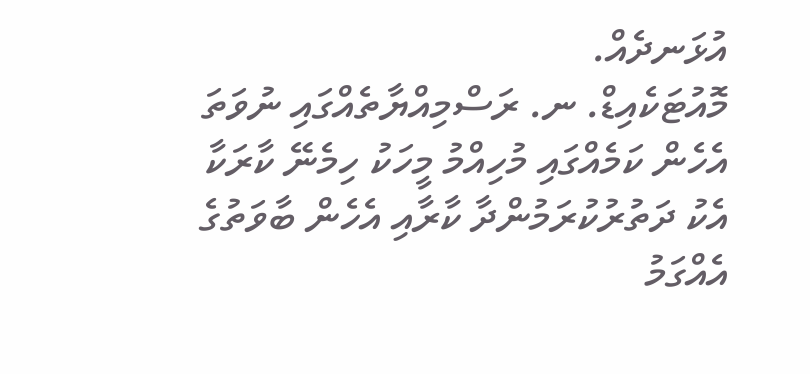އުޅަނދެއް.
މޮއުޓަކެއިޑް. ނ. ރަސްމިއްޔާތެއްގައި ނުވަތަ އެހެން ކަމެއްގައި މުހިއްމު މީހަކު ހިމެނޭ ކާރަކާ އެކު ދަތުރުކުރަމުންދާ ކާރާއި އެހެން ބާވަތުގެ އެއްގަމު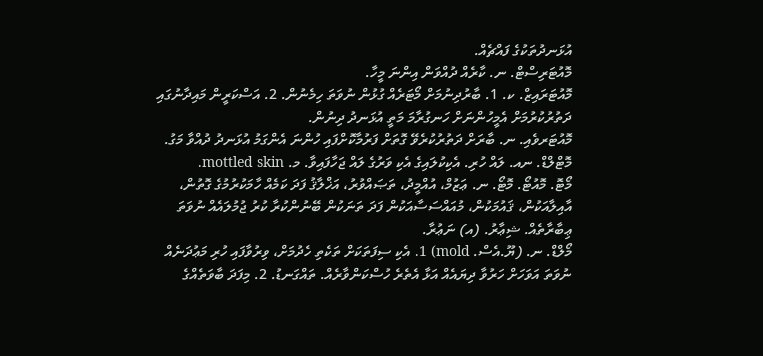އުޅަނދުތަކުގެ ފައްޗެއް.
މޮއުޓަރިސްޓް. ނ. ކާރެއް ދުއްވަން އިންނަ މީހާ.
މޮއުޓަރައިޒް. ކ. 1. ބާރުދިނުމަށް މޯޓަރެއް ގުޅުން ނުވަތަ ހިމެނުން. 2. އަސްކަރީން މައިދާނުގައި ދަތުރުކުރުމަށް އެމީހުންނަށް ހަނގުރާމަ މަތީ އުޅަނދު ދިނުން.
މޮއުޓަރވެއި. ނ. ބާރަށް ދަތުރުކުރެވޭ ގޮތަށް ފަރުމާކޮށްފައި ހުންނަ އެންގަމު އުޅަނދު ދުއްވާ މަގު.
މޮޓްލްޑް. ނއ. ލައް ހުރި. އެކިކުލައިގެ އެކި ވަރުގެ ލައް ޖަހާފައިވާ. މ. mottled skin.
މޯޓޮ. މޮއުޓޯ. މޮޓޯ. ނ. ޢަޒުމް، އުއްމީދު، ތަޞައްވުރު، އަޚްލާޤު ފަދަ ކަމެއް ހާމަކުރުމުގެ ގޮތުން، އާއިލާއަކުން، ޤައުމަކުން، މުއައްސަސާއަކުން ފަދަ ތަނަކުން ބޭނުންކުރާ ކުރު ޖުމުލައެއް ނުވަތަ ޢިބާރާތެއް. ޝިޢާރު. (އ) ނަޢުރާ.
މޯލްޑް. ނ. (ޔޫ.އެސް. mold) 1. އެކި ސިފަތަކަށް ތަކެތި ހެދުމަށް، ވިރުވާފައި ހުރި މަޢުދަނެއް ނުވަތަ އަވަހަށް ހަރުވާ ދިޔައެއް އަޅާ އެތެރެ ހުސްކަންވާރެއް. ތައްގަނޑު. 2. މިފަދަ ބާވަތެއްގެ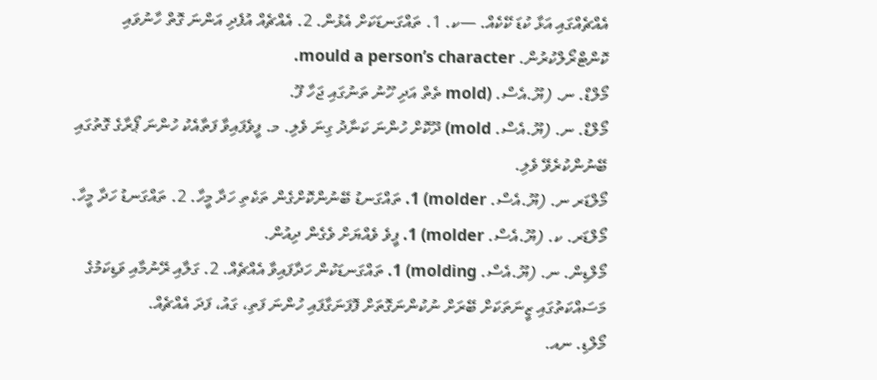އެއްޗެއްގައި އަޅާ ކުޑަ ކޭކެއް. —ކ. 1. ތައްގަނޑަކަށް އެޅުން. 2. އެއްޗެއް އުފެދި އަންނަ ގޮތް ހާނުވައި ކޮންޓްރޯލްކުރުން. mould a person’s character.
މޯލްޑް. ނ. (ޔޫ.އެސް. (mold ތެތް އަދި ހޫނު ތަނުގައި ޖަހާ ފޫ.
މޯލްޑް. ނ. (ޔޫ.އެސް. mold) ދޫކޮށް ހުންނަ ކަނާދު ގިނަ ވެލި. މ. ފީވެފައިވާ ފަތާއެކު ހުންނަ ޕޯރާގެ ގޮތުގައި ބޭނުންކުރެވޭ ވެލި.
މޯލްޑަރ ނ. (ޔޫ.އެސް. molder) 1. ތައްގަނޑު ބޭނުންކޮށްގެން ތަކެތި ހަދާ މީހާ. 2. ތައްގަނޑު ހަދާ މީހާ.
މޯލްޑަރ. ކ. (ޔޫ.އެސް. molder) 1. ފީވެ ވެއްޔަށް ވެގެން ދިއުން.
މޯލްޑިން. ނ. (ޔޫ.އެސް. molding) 1. ތައްގަނޑަކުން ހަދާފައިވާ އެއްޗެއް. 2. ގަލާއި ރޭނުމާއި ވަޑިކަމުގެ މަސައްކަތުގައި ޒީނަތަކަށް ބޭރަށް ނުކުންނަގޮތަށް ފޮފަނަގާފައި ހުންނަ ފަތި، ގައު، ފަދަ އެއްޗެއް.
މޯލްޑި. ނއ.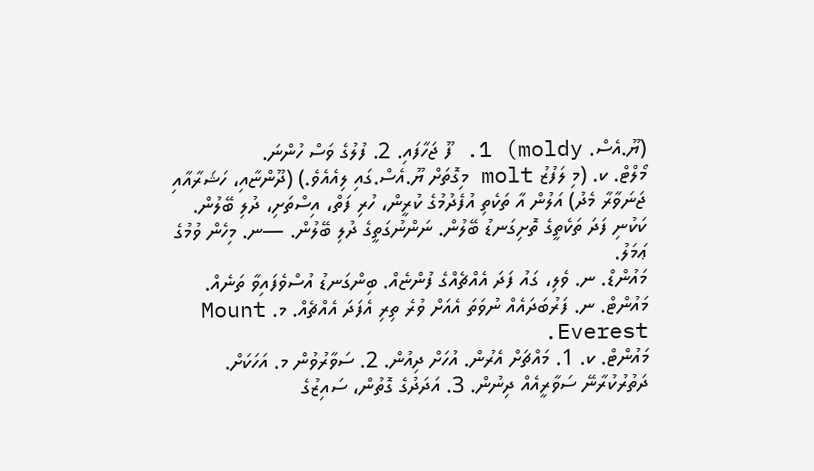(ޔޫ.އެސް. moldy) 1. ފޫ ޖަހާފައި. 2. ފުލުގެ ވަސް ހުންނަ.
މޯލްޓް. ކ. (މި ލަފުޒު molt މިގޮތަށް ޔޫ.އެސް.ގައި ލިއެއެވެ.) (ދޫންޏާއި، ހަޝަރާއާއި ޖަނަވާރާ މެދު) އަލުން އާ ތަކެތި އުފެދުމުގެ ކުރީން، ހުރި ފަތް، އިސްތަށި، ދުލި ބޭލުން. ކަކުނި ފަދަ ތަކެތީގެ ތޮށިގަނޑު ބޭލުން. ނަންނުގަތީގެ ދުލި ބޭލުން. —ނ. މިހެން ވުމުގެ ޢަމަލު.
މައުންޑް. ނ. ވެލި، ގައު ފަދަ އެއްޗެއްގެ ފުންޏެއް. ބިންގަނޑު އުސްވެފައިވާ ތަނެއް.
މައުންޓް. ނ. ފަރުބަދައެއް ނުވަތަ އެއަށް ވުރެ ތިރި އެފަދަ އެއްޗެއް. މ. Mount Everest.
މައުންޓް. ކ. 1. މައްޗަށް އެރުން. އުހަށް ދިއުން. 2. ސަވާރުވުން މ. އަހަކަށް. ދަތުރުކުރާނޭ ސަވާރީއެއް ދިނުން. 3. އަދަދުގެ ގޮތުން، ސައިޒުގެ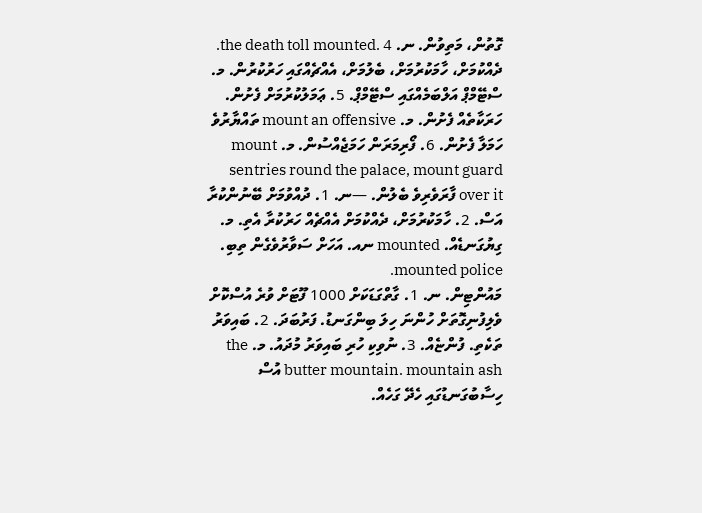ގޮތުން، މަތިވުން. ނ. the death toll mounted. 4. ދެއްކުމަށް، ހާމަކުރުމަށް، ބެލުމަށް، އެއްޗެއްގައި ހަރުކުރުން. މ. ސްޓޭމްޕް އަލްބަމެއްގައި ސްޓޭމްޕް. 5. ޢަމަލުކުރުމަށް ފެށުން. ހަރަކާތެއް ފެށުން. މ. mount an offensive ތައްޔާރުވެ ހަމަލާ ފެށުން. 6. ފޯރިމަރަން ހަމަޖެއްސުން. މ. mount sentries round the palace, mount guard over it ފާރަވެރިވެ ބެލުން. —ނ. 1. ދުއްވުމަށް ބޭނުންކުރާ އަސް. 2. ހާމަކުރުމަށް، ދެއްކުމަށް އެއްޗެއް ހަރުކުރާ އެތި. މ. ގިޔުގަނޑެއް. mounted ނއ. އަހަށް ސަވާރުވެގެން ތިބި. mounted police.
މައުންޓިން. ނ. 1. ގާތްގަޑަކަށް 1000 ފޫޓަށް ވުރެ އުސްކޮށް ވެލިފުނިގޮތަށް ހުންނަ ހިލަ ބިންގަނޑު. ފަރުބަދަ. 2. ބައިވަރު ތަކެތި. ފުންޏެއް. 3. ނުވިކި ހުރި ބައިވަރު މުދައު. މ. the butter mountain. mountain ash އުސް ހިސާބުގަނޑުގައި ހެދޭ ގަހެއް.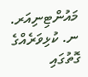މައުންޓިނިއަރ. ނ. ކުޅިވަރެއްގެ ގޮތުގައި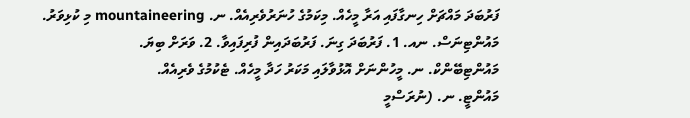ފަރުބަދަ މައްޗަށް ހިނގާފައި އަރާ މީހެއް. މިކަމުގެ ހުނަރުވެރިއެއް. ނ. mountaineering މި ކުޅިވަރު.
މައުންޓިނަސް. ނއ. 1. ފަރުބަދަ ގިނަ. ފަރުބަދައިން ފުރިފައިވާ. 2. ވަރަށް ބިޔަ.
މައުންޓިބޭންކް. ނ. މީހުންނަށް އޮޅުވާލައި މަކަރު ހަދާ މީހެއް. ޓެކުމުގެ ވެރިއެއް.
މައުންޓީ. ނ. (ނުރަސްމީ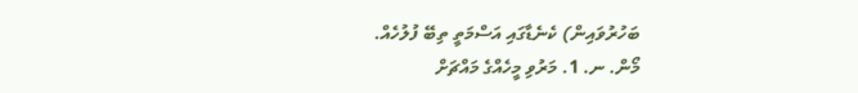ބަހުރުވައިން) ކެނެޑާގައި އަސްމަތީ ތިބޭ ފުލުހެއް.
މޯން. ނ. 1. މަރުވި މީހެއްގެ މައްޗަށް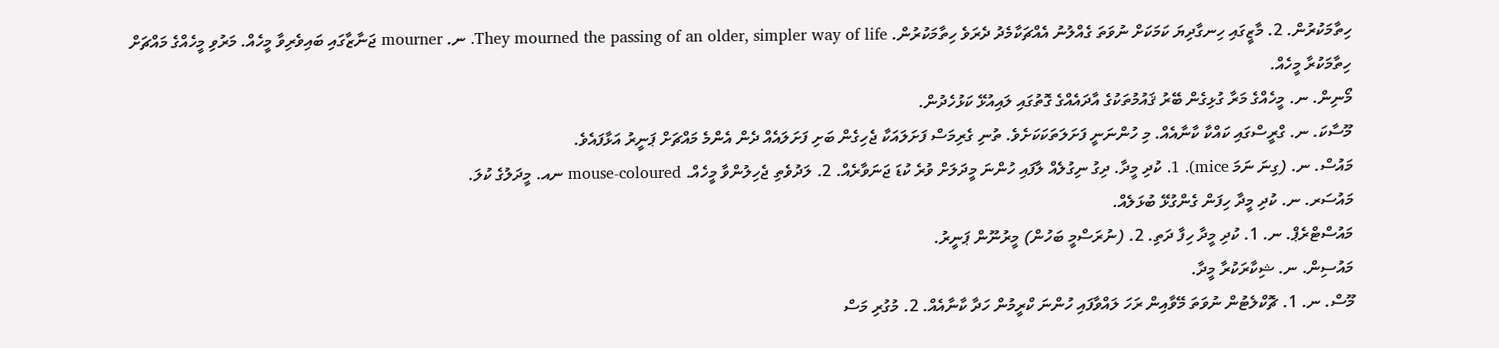ހިތާމަކުރުން. 2. މާޒީގައި ހިނގާދިޔަ ކަމަކަށް ނުވަތަ ގެއްލުނު އެއްޗަކާމެދު ދެރަވެ ހިތާމަކުރުން. They mourned the passing of an older, simpler way of life. ނ. mourner ޖަނާޒާގައި ބައިވެރިވާ މީހެއް. މަރުވި މީހެއްގެ މައްޗަށް ހިތާމަކުރާ މީހެއް.
މޯނިން. ނ. މީހެއްގެ މަރާ ގުޅިގެން ބޭރު ޤައުމުތަކުގެ އާދައެއްގެ ގޮތުގައި ލައިއުޅޭ ކަޅުހެދުން.
މޫސާކަ. ނ. ގްރީސްގައި ކައްކާ ކާނާއެއް. މި ހުންނަނީ ފަށަލަތަކަކަށެވެ. ތުނި ގެރިމަސް ފަށަލައަކާ ޖެހިގެން ބަށި ފަށަލައެއް ދެން އެންމެ މައްޗަށް ޕަނީރު އަޅާފައެވެ.
މައުސް. ނ. (ގިނަ ނަމަ mice). 1. ކުދި މީދާ. ދިގު ނިގުލެއް ލާފައި ހުންނަ މީދަލަށް ވުރެ ކުޑަ ޖަނަވާރެއް. 2. ލަދުވެތި ޖެހިލުންވާ މީހެއް. mouse-coloured ނއ. މީދަލުގެ ކުލަ.
މައުސަރ. ނ. ކުދި މީދާ ހިފަން ގެންގުޅޭ ބުޅަލެއް.
މައުސްޓްރެޕް. ނ. 1. ކުދި މީދާ ހިފާ ދަތި. 2. (ނުރަސްމީ ބަހުން) މީރުނޫން ޕަނީރު.
މައުސިން. ނ. ޝިކާރަކުރާ މީދާ.
މޫސް. ނ. 1. ޗޮކްލެޓުން ނުވަތަ މޭވާއިން ރަހަ ލައްވާފައި ހުންނަ ކްރީމުން ހަދާ ކާނާއެއް. 2. މުގުރި މަސް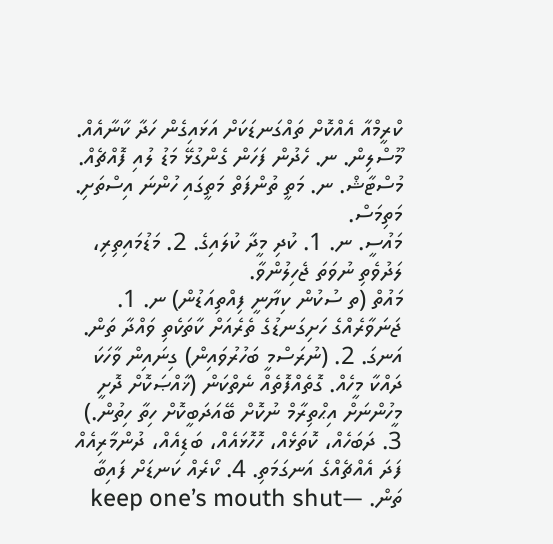ކްރީމްއާ އެއްކޮށް ތައްގަނޑަކަށް އަޅައިގެން ހަދާ ކާނާއެއް.
މޫސްލިން. ނ. ހެދުން ފަހަން ގެންގުޅޭ މަޑު ލުއި ފޮއްޗެއް.
މުސްޓާޝް. ނ. މަތީ ތުންފަތް މަތީގައި ހުންނަ އިސްތަށި. މަތިމަސް.
މައުސީ. ނ. 1. ކުދި މީދާ ކުލައިގެ. 2. މަޑުމައިތިރި، ލަދުވެތި ނުވަތަ ޖެހިލުންވާ.
މައުތް (ތ ސުކުން ކިޔާނީ ފިއްތިއަޑުން) ނ. 1. ޖަނަވާރެއްގެ ހަށިގަނޑުގެ ތެރެއަށް ކާތަކެތި ވައްދާ ތަން. އަނގަ. 2. (ނުރަސްމީ ބަހުރުވައިން) ގިނައިން ވާހަކަ ދައްކާ މީހެއް. ގޮތެއްފޮތެއް ނެތްކަން (ޚާއްޞަކޮށް ދޮށީ މީހުންނަށް އިޙްތިރާމް ނުކޮށް ބޭއަދަބީކޮށް ހިތާ ހިތުން.) 3. ދަބަހެއް، ކޮތަޅެއް، ހޮހޮޅައެއް، ބަޑިއެއް، ދުންމާރިއެއް ފަދަ އެއްޗެއްގެ އަނގަމަތި. 4. ކޯރެއް ކަނޑަށް ފައިބާ ތަން. —keep one’s mouth shut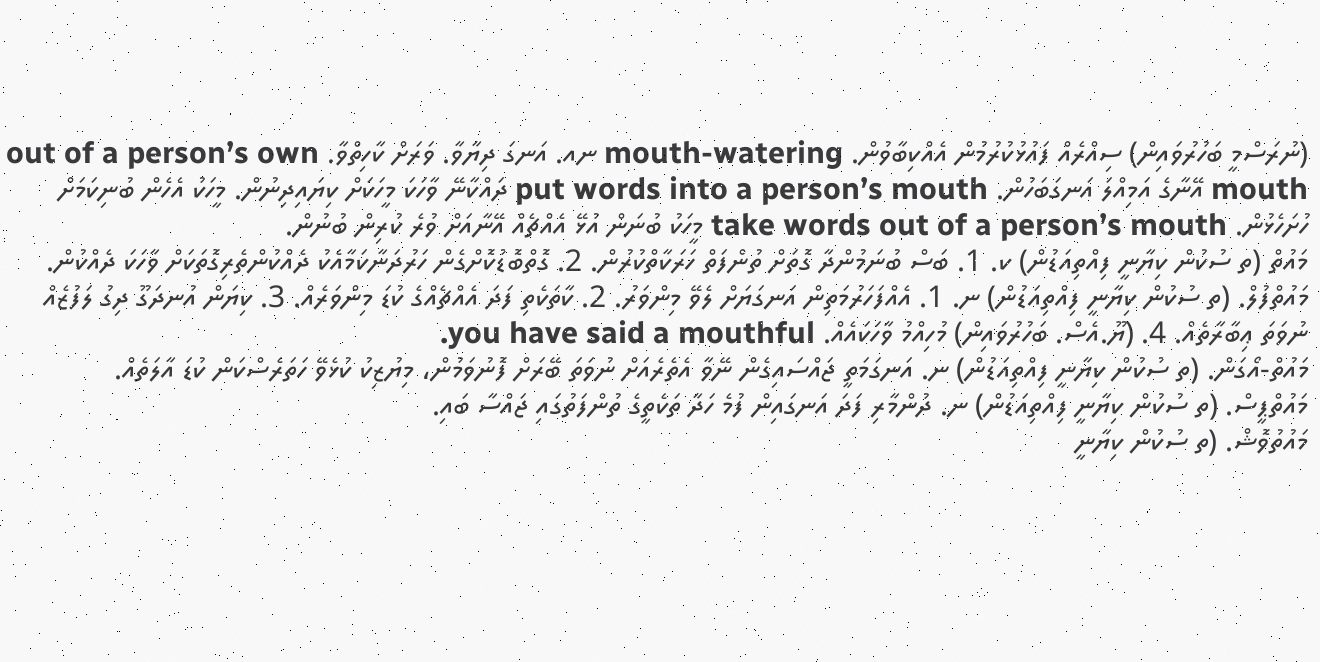(ނުރަސްމީ ބަހުރުވައިން) ސިއްރެއް ފައުޅުކުރުމުން އެއްކިބާވުން. mouth-watering ނއ. އަނގަ ދިޔާވާ. ވަރަށް ކާހިތްވާ. out of a person’s own mouth އޭނާގެ އަމިއްލަ އަނގަބަހުން. put words into a person’s mouth ދައްކާނޭ ވާހަކަ މީހަކަށް ކިޔައިދިނުން. މީހަކު އެހެން ބުނިކަމަށް ހުށަހެޅުން. take words out of a person’s mouth މީހަކު ބުނަން އުޅޭ އެއްޗެއް އޭނާއަށް ވުރެ ކުރިން ބުނުން.
މައުތް (ތ ސުކުން ކިޔާނީ ފިއްތިއަޑުން) ކ. 1. ބަސް ބުނަމުންދާ ގޮތަށް ތުންފަތް ހަރަކާތްކުރުން. 2. ގޮތްބޮޑުކޮށްގެން ހަރުދަނާކަމާއެކު ދެއްކުންތެރިގޮތަކަށް ވާހަކަ ދެއްކުން.
މައުތްފުލް. (ތ ސުކުން ކިޔާނީ ފިއްތިއަޑުން) ނ. 1. އެއްފަހަރުމަތިން އަނގަޔަށް ލެވޭ މިންވަރު. 2. ކާތަކެތި ފަދަ އެއްޗެއްގެ ކުޑަ މިންވަރެއް. 3. ކިޔަން އުނދަގޫ ދިގު ލަފުޒެއް ނުވަތަ ޢިބާރާތެއް. 4. (ޔޫ.އެސް. ބަހުރުވައިން) މުހިއްމު ވާހަކައެއް. you have said a mouthful.
މައުތް-އޯގަން. (ތ ސުކުން ކިޔާނީ ފިއްތިއަޑުން) ނ. އަނގަމަތީ ޖައްސައިގެން ނޭވާ އެތެރެއަށް ނުވަތަ ބޭރަށް ފޮނުވަމުން، މިޔުޒިކު ކުޅެވޭ ހަތަރެސްކަން ކުޑަ އާލަތެއް.
މައުތްޕީސް. (ތ ސުކުން ކިޔާނީ ފިއްތިއަޑުން) ނ. ދުންމާރި ފަދަ އަނގައިން ފުމެ ހަދާ ތަކެތީގެ ތުންފަތުގައި ޖައްސާ ބައި.
މައުތުވޮޝް. (ތ ސުކުން ކިޔާނީ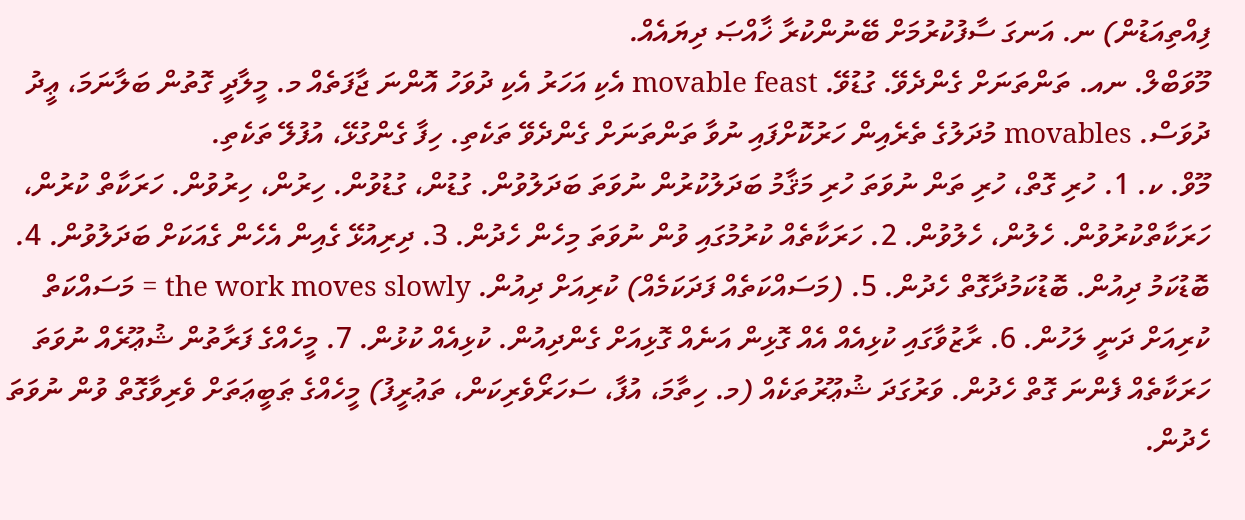ފިއްތިއަޑުން) ނ. އަނގަ ސާފުކުރުމަށް ބޭނުންކުރާ ޚާއްޞަ ދިޔައެއް.
މޫވަބްލް. ނއ. ތަންތަނަށް ގެންދެވޭ. ގުޑުވޭ. movable feast އެކި އަހަރު އެކި ދުވަހު އޮންނަ ޖާފަތެއް މ. މީލާދީ ގޮތުން ބަލާނަމަ، ޢީދު ދުވަސް. movables މުދަލުގެ ތެރެއިން ހަރުކޮށްފައި ނުވާ ތަންތަނަށް ގެންދެވޭ ތަކެތި. ހިފާ ގެންގުޅޭ، އުފުލޭ ތަކެތި.
މޫވް. ކ. 1. ހުރި ގޮތް، ހުރި ތަން ނުވަތަ ހުރި މަޤާމު ބަދަލުކުރުން ނުވަތަ ބަދަލުވުން. ގުޑުން، ގުޑުވުން. ހިރުން، ހިރުވުން. ހަރަކާތް ކުރުން، ހަރަކާތްކުރުވުން. ހެލުން، ހެލުވުން. 2. ހަރަކާތެއް ކުރުމުގައި ވުން ނުވަތަ މިހެން ހެދުން. 3. ދިރިއުޅޭ ގެއިން އެހެން ގެއަކަށް ބަދަލުވުން. 4. ބޮޑުކަމު ދިއުން. ބޮޑުކަމުދާގޮތް ހެދުން. 5. (މަސައްކަތެއް ފަދަކަމެއް) ކުރިއަށް ދިއުން. the work moves slowly = މަސައްކަތް ކުރިއަށް ދަނީ ލަހުން. 6. ރާޒުވާގައި ކުޅިއެއް އެއް ގޮޅިން އަނެއް ގޮޅިއަށް ގެންދިއުން. ކުޅިއެއް ކުޅުން. 7. މީހެއްގެ ފަރާތުން ޝުޢޫރެއް ނުވަތަ ހަރަކާތެއް ފެންނަ ގޮތް ހެދުން. ވަރުގަދަ ޝުޢޫރުތަކެއް (މ. ހިތާމަ، އުފާ، ސަހަރޯވެރިކަން، ތަޢުރީފު) މީހެއްގެ ޠަބީޢަތަށް ވެރިވާގޮތް ވުން ނުވަތަ ހެދުން.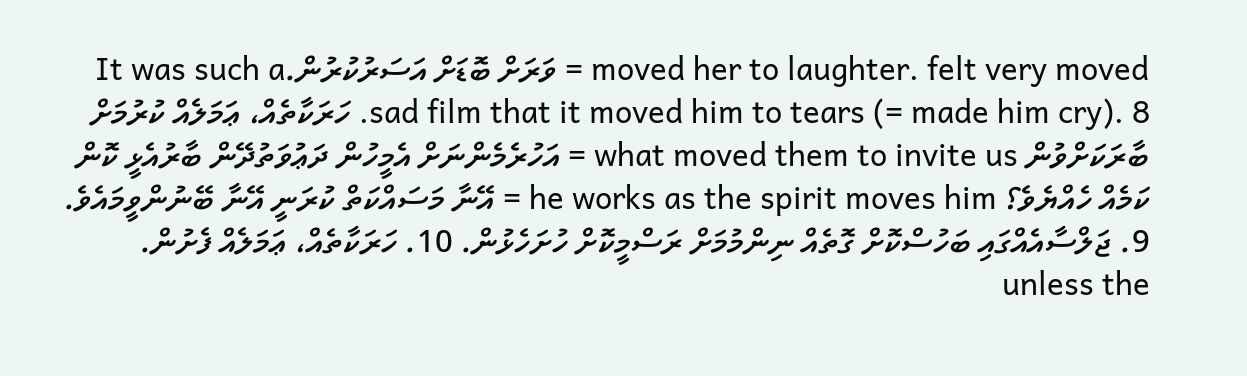moved her to laughter. felt very moved = ވަރަށް ބޮޑަށް އަސަރުކުރުން.It was such a sad film that it moved him to tears (= made him cry). 8. ހަރަކާތެއް، ޢަމަލެއް ކުރުމަށް ބާރަކަށްވުން what moved them to invite us = އަހުރެމެންނަށް އެމީހުން ދަޢުވަތުދޭން ބާރުއެޅީ ކޮން ކަމެއް ހެއްޔެވެ؟ he works as the spirit moves him = އޭނާ މަސައްކަތް ކުރަނީ އޭނާ ބޭނުންވީމައެވެ. 9. ޖަލްސާއެއްގައި ބަހުސްކޮށް ގޮތެއް ނިންމުމަށް ރަސްމީކޮށް ހުށަހެޅުން. 10. ހަރަކާތެއް، ޢަމަލެއް ފެށުން. unless the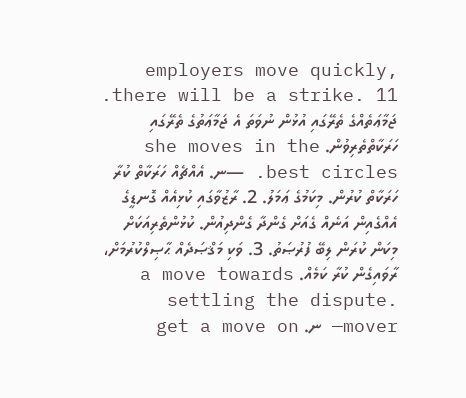employers move quickly, there will be a strike. 11. ޖަމާޢަތެއްގެ ތެރޭގައި އުޅުން ނުވަތަ އެ ޖަމާޢަތުގެ ތެރޭގައި ހަރަކާތްތެރިވުން. she moves in the best circles. —ނ. އެއްޗެއް ހަރަކާތް ކުރާ ހަރަކާތް ކުރުން. މިކަމުގެ ޢަމަލު. 2. ރާޒުވާގައި ކުޅިއެއް ގޮނޑީގެ އެއްގެއިން އަނެއް ގެއަށް ގެންދާ ގެންދިއުން. ކުޅުންތެރިއަކަށް މިކަން ކުރަން ލިބޭ ފުރުޞަތު. 3. ވަކި މަޤްޞަދެއް ޙާޞިލްކުރުމަށް، ރާވައިގެން ކުރާ ކަމެއް. a move towards settling the dispute. —mover ނ. get a move on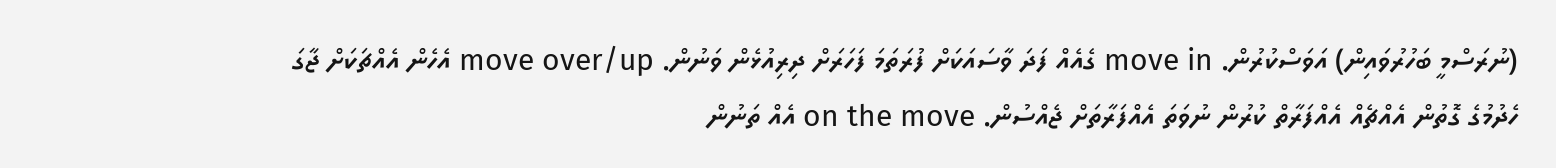(ނުރަސްމީ ބަހުރުވައިން) އަވަސްކުރުން. move in ގެއެއް ފަދަ ވާސައަކަށް ފުރަތަމަ ފަހަރަށް ދިރިއުޅެން ވަނުން. move over/up އެހެން އެއްޗަކަށް ޖާގަ ހެދުމުގެ ގޮތުން އެއްޗެއް އެއްފަރާތް ކުރުން ނުވަތަ އެއްފަރާތަށް ޖެއްސުން. on the move އެއް ތަނުން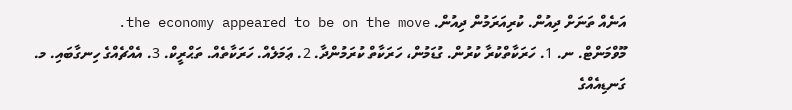އަނެއް ތަނަށް ދިއުން. ކުރިއަރަމުން ދިއުން. the economy appeared to be on the move.
މޫވްމަންޓް. ނ. 1. ހަރަކާތްކުރާ ކުރުން. ގުޑަމުން، ހަރަކާތް ކުރަމުންދާ. 2. ޢަމަލެއް. ހަރަކާތެއް. ތަޙްރީކް. 3. އެއްޗެއްގެ ހިނގާބައި. މ. ގަނޑިއެއްގެ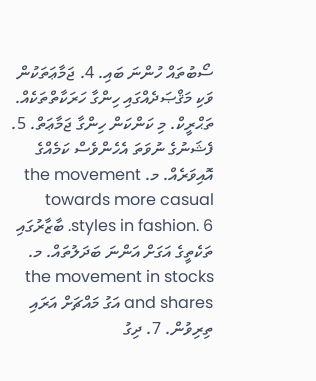ސޯބުތައް ހުންނަ ބައި. 4. ޖަމާޢަތަކުން ވަކި މަޤްޞަދެއްގައި ހިންގާ ހަރަކާތްތަކެއް. ތަޙްރީކް. މި ކަންކަން ހިންގާ ޖަމާޢަތް. 5. ފެޝަނުގެ ނުވަތަ އެހެންވެސް ކަމެއްގެ އޮއިވަރެއް. މ. the movement towards more casual styles in fashion. 6. ބާޒާރުގައި ތަކެތީގެ އަގަށް އަންނަ ބަދަލުތައް. މ. the movement in stocks and shares އަގު މައްޗަށް އަރައި ތިރިވުން. 7. ދިގު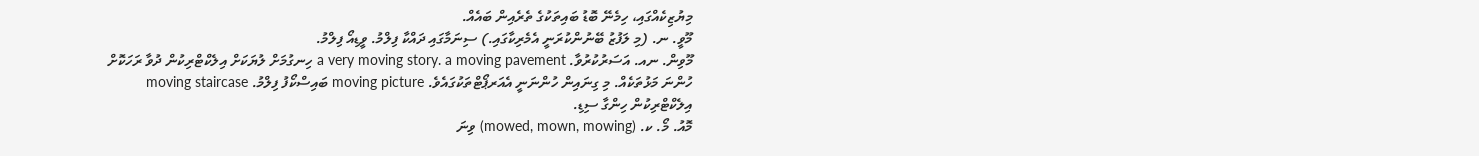މިޔުޒިކެއްގައި، ހިމެނޭ ބޮޑު ބައިތަކުގެ ތެރެއިން ބައެއް.
މޫވީ. ނ. (މި ލަފުޒު ބޭނުންކުރަނީ އެމެރިކާގައި.) ސިނަމާގައި ދައްކާ ފިލްމު. ވީޑިއޯ ފިލްމު.
މޫވިން. ނއ. އަސަރުކުރުވާ. a very moving story. a moving pavement ހިނގުމަށް ލުޔަކަށް އިލެކްޓްރިކުން ދުވާ ރަހަކޮށް ހުންނަ މަޅުތަކެއް. މި ގިނައިން ހުންނަނީ އެއަރޕޯޓްތަކުގައެވެ. moving picture ބައިސްކޯފު ފިލްމު. moving staircase އިލެކްޓްރިކުން ހިންގާ ސިޑި.
މޮއު. މޯ. ކ. (mowed, mown, mowing) ވިނަ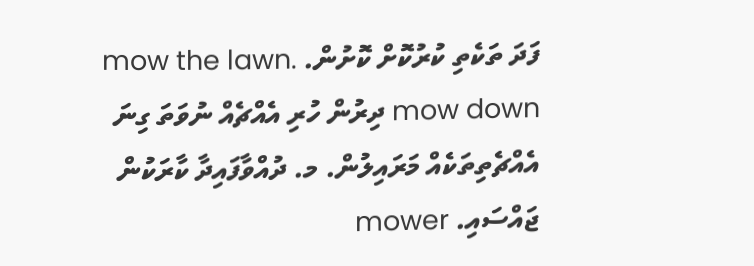ފަދަ ތަކެތި ކުރުކޮށް ކޮށުން. mow the lawn. mow down ދިރުން ހުރި އެއްޗެއް ނުވަތަ ގިނަ އެއްޗެތިތަކެއް މަރައިލުން. މ. ދުއްވާފައިދާ ކާރަކުން ޖައްސައި. mower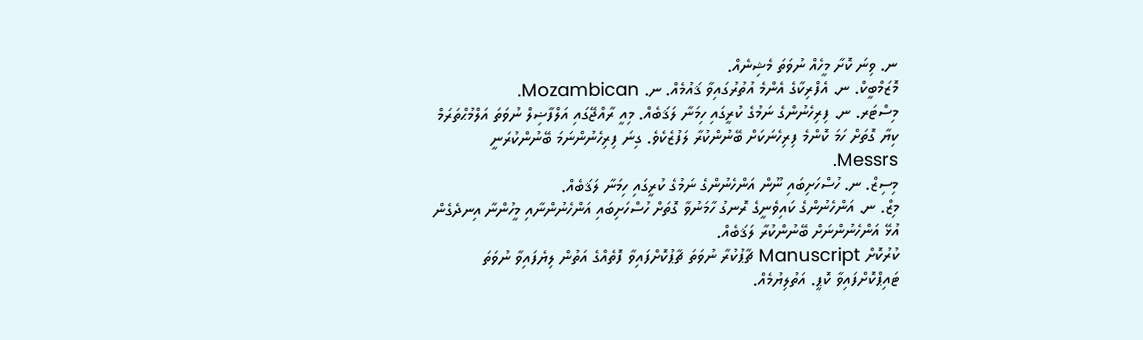ނ. ވިނަ ކޮށާ މީހެއް ނުވަތަ މެޝިނެއް.
މޮޒަމްބީކް. ނ. އެފްރިކާގެ އެންމެ އުތުރުގައިވާ ޤައުމެއް. ނ. Mozambican.
މިސްޓަރ. ނ. ފިރިހެނުންގެ ނަމުގެ ކުރީގައި ހިމަނާ ލަޤަބެއް. މިއީ ރާއްޖޭގައި އަލްފާޟިލް ނުވަތަ އަލްމުޙްތަރަމް ކިޔާ ގޮތަށް ހަމަ ކޮންމެ ފިރިހެނަކަށް ބޭނުންކުރާ ލަފުޒެކެވެ. ގިނަ ފިރިހެނުންނަމަ ބޭނުންކުރަނީ Messrs.
މިސިޒް. ނ. ހުސްހަށިބައި ނޫން އަންހެނުންގެ ނަމުގެ ކުރީގައި ހިމަނާ ލަޤަބެއް.
މިޒް. ނ. އަންހެނުންގެ ކައިވެނީގެ ރޮނގު ހާމަނުވާ ގޮތަށް ހުސްހަށިބައި އަންހެނުންނާއި މީހުންނާ އިނދެގެން އުޅޭ އަންހެނުންނަށް ބޭނުންކުރާ ލަޤަބެއް.
ކުރުކޮށް Manuscript ޗާޕުކުރާ ނުވަތަ ޗާޕުކޮށްފައިވާ ފޮތެއްގެ އަތުން ލިޔެފައިވާ ނުވަތަ ޓައިޕްކޮށްފައިވާ ކޮޕީ. އަތުލިޔުމެއް.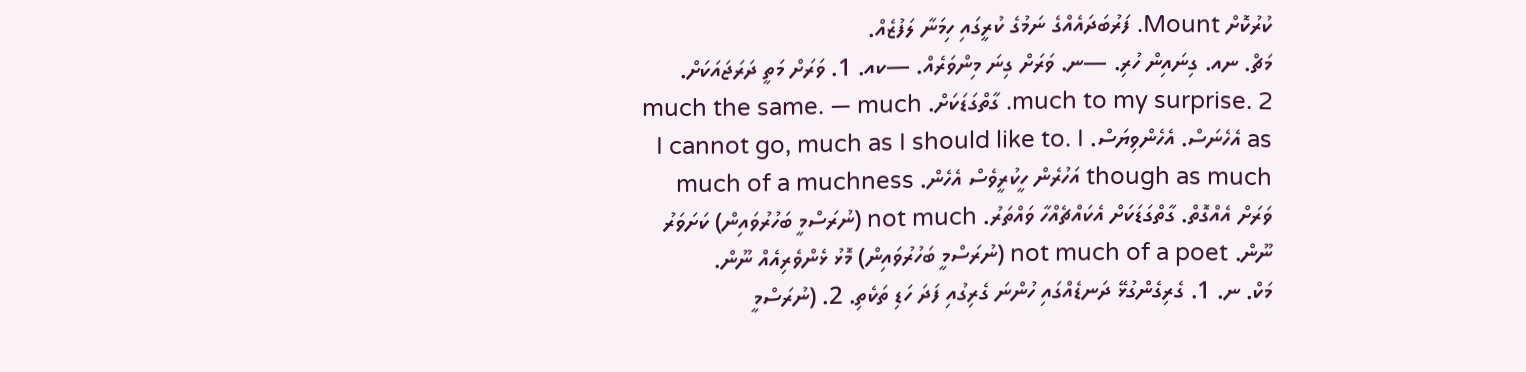ކުރުކޮށް Mount. ފަރުބަދައެއްގެ ނަމުގެ ކުރީގައި ހިމަނާ ލަފުޒެއް.
މަޗް. ނއ. ގިނައިން ހުރި. —ނ. ވަރަށް ގިނަ މިންވަރެއް. —ކއ. 1. ވަރަށް މަތީ ދަރަޖައަކަށް. much to my surprise. 2. ގާތްގަޑަކަށް. much the same. — much as އެހެނަސް. އެހެންވިޔަސް. I cannot go, much as I should like to. I though as much އަހުރެން ހީކުރީވެސް އެހެން. much of a muchness ވަރަށް އެއްގޮތް. ގާތްގަޑަކަށް އެކައްޗެއްހާ ވައްތަރު. not much (ނުރަސްމީ ބަހުރުވައިން) ކަށަވަރު ނޫން. not much of a poet (ނުރަސްމީ ބަހުރުވައިން) މޮޅު ޅެންވެރިއެއް ނޫން.
މަކް. ނ. 1. ގެރިގެންގުޅޭ ދަނޑެއްގައި ހުންނަ ގެރިގުއި ފަދަ ހަޑި ތަކެތި. 2. (ނުރަސްމީ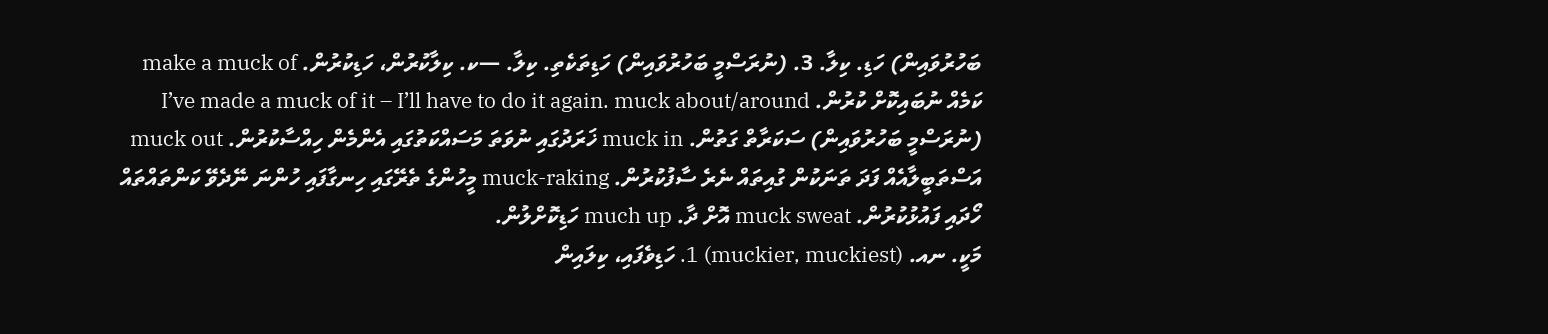ބަހުރުވައިން) ހަޑި. ކިލާ. 3. (ނުރަސްމީ ބަހުރުވައިން) ހަޑިތަކެތި. ކިލާ. —ކ. ކިލާކުރުން، ހަޑިކުރުން. make a muck of ކަމެއް ނުބައިކޮށް ކުރުން. I’ve made a muck of it – I’ll have to do it again. muck about/around (ނުރަސްމީ ބަހުރުވައިން) ސަކަރާތް ގަތުން. muck in ޚަރަދުގައި ނުވަތަ މަސައްކަތުގައި އެންމެން ހިއްސާކުރުން. muck out އަސްތަބީލާއެއް ފަދަ ތަނަކުން ގުއިތައް ނެރެ ސާފުކުރުން. muck-raking މީހުންގެ ތެރޭގައި ހިނގާފައި ހުންނަ ނޭދެވޭ ކަންތައްތައް ހޯދައި ފައުޅުކުރުން. muck sweat އޮށް ދާ. much up ހަޑިކޮށްލުން.
މަކީ. ނއ. (muckier, muckiest) 1. ހަޑިވެފައި، ކިލައިން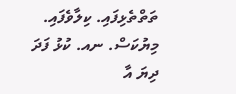ތަތްތެޅިފައި. ކިލާވެފައި.
މިޔުކަސް. ނއ. ކުޅު ފަދަ ދިޔަ އާ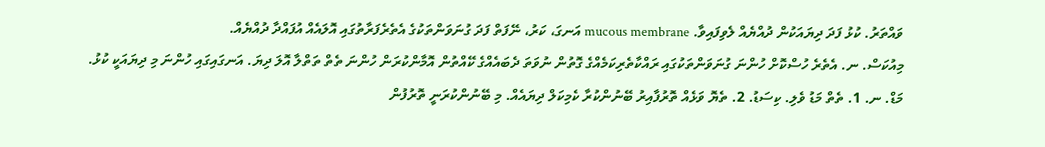ވައްތަރު. ކުޅު ފަދަ ދިޔައަކުން ދުއްޔެއް ލެވިފައިވާ. mucous membrane އަނގަ، ކަރު، ނޭފަތް ފަދަ ގުނަވަންތަކުގެ އެތެރެފަރާތުގައި އޮލައެއް އުފައްދާ ދުއްޔެއް.
މިއުކަސް. ނ. އެތެރެ ހުސްކޮށް ހުންނަ ގުނަވަންތަކުގައި ރައްކާތެރިކަމެއްގެ ގޮތުން ނުވަތަ ދެބައެއްގެ ކޭއްތުން އޮމާންކުރަން ހުންނަ ތެތް ތަތްލާ އޮލަ ދިޔަ. އަނގައިގައި ހުންނަ މި ދިޔައަކީ ކުޅު.
މަޑް. ނ. 1. ތެތް މަޑު ވެލި. ކިސަޑު. 2. ތެޔޮ ވަޅެއް ތޮރުފާއިރު ބޭނުންކުރާ ކެމިކަލް ދިޔައެއް. މި ބޭނުންކުރަނީ ތޮރުފުން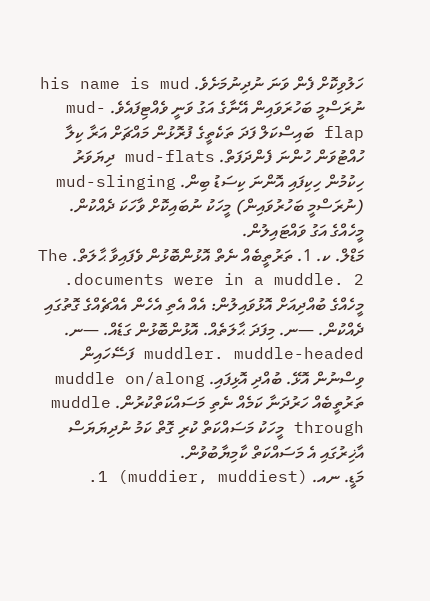ހަލުވިކޮށް ފެން ވަނަ ނުދިނުމަށެވެ. his name is mud ނުރަސްމީ ބަހުރަވައިން އޭނާގެ އަގު ވަނީ ވެއްޓިފައެވެ. mud-flap ބައިސްކަލް ފަދަ ތަކެތީގެ ފުރޮޅުން މައްޗަށް އަރާ ކިލާ ހުއްޓުވަން ހުންނަ ފެންދަފަތް. mud-flats ދިޔަވަރު ހިކުމުން ހިކިފައި އޮންނަ ކިސަޑު ބިން. mud-slinging (ނުރަސްމީ ބަހުރުވައިން) މީހަކު ނުބައިކޮށް ވާހަކަ ދެއްކުން. މީހެއްގެ އަގު ވައްޓައިލުން.
މަޑްލް. ކ. 1. ތަރުތީބެއް ނެތް އޮޅުންބޮޅުން ވެފައިވާ ޙާލަތް. The documents were in a muddle. 2. މީހެއްގެ ބުއްދިއަށް އޮޅުވައިލުން: އެއް އެތި އެހެން އެއްޗެއްގެ ގޮތުގައި ދެއްކުން. —ނ. މިފަދަ ޙާލަތެއް. އޮޅުންބޮޅުން ގަޑެއް. —ނ. muddler. muddle-headed ފަސޭހައިން ވިސްނުން އޮޅޭ. ބުއްދި އޮޅިފައި. muddle on/along ތަރުތީބެއް ހަރުދަނާ ކަމެއް ނެތި މަސައްކަތްކުރުން. muddle through މީހަކު މަސައްކަތް ކުރި ގޮތް ކަމު ނުދިޔަޔަސް އާޚިރުގައި އެ މަސައްކަތް ކާމިޔާބުވުން.
މަޑީ. ނއ. (muddier, muddiest) 1.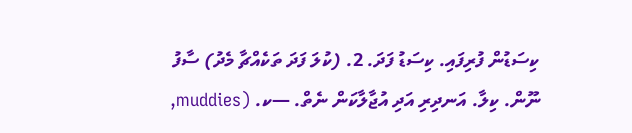ކިސަޑުން ފުރިފައި. ކިސަޑު ފަދަ. 2. (ކުލަ ފަދަ ތަކެއްޗާ މެދު) ސާފު ނޫން. ކިލާ. އަނދިރި އަދި އުޖާލާކަން ނެތް. —ކ. (muddies,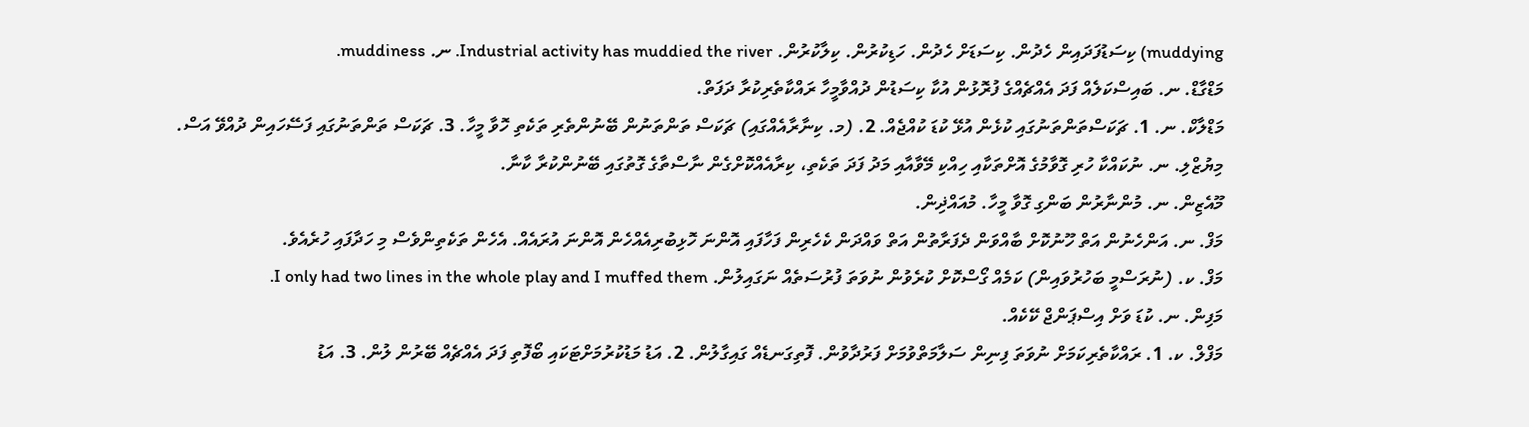muddying) ކިސަޑުފަދައިން ހެދުން. ކިސަޑަށް ހެދުން. ހަޑިކުރުން. ކިލާކުރުން. Industrial activity has muddied the river. ނ. muddiness.
މަޑްގާޑް. ނ. ބައިސްކަލެއް ފަދަ އެއްޗެއްގެ ފުރޮޅުން އުކާ ކިސަޑުން ދުއްވާމީހާ ރައްކާތެރިކުރާ ދަފަތް.
މަޑްލާކް. ނ. 1. ޗަކަސްތަންތަނުގައި ކުޅެން އުޅޭ ކުޑަ ކުއްޖެއް. 2. (މ. ކިނާރާއެއްގައި) ޗަކަސް ތަންތަނުން ބޭނުންތެރި ތަކެތި ހޮވާ މީހާ. 3. ޗަކަސް ތަންތަނުގައި ފަސޭހައިން ދުއްވޭ އަސް.
މިޔުޒްލި. ނ. ނުކައްކާ ހުރި ގޮވާމުގެ އޮށްތަކާއި ހިއްކި މޭވާއާއި މަދު ފަދަ ތަކެތި، ކިރާއެއްކޮށްގެން ނާސްތާގެ ގޮތުގައި ބޭނުންކުރާ ކާނާ.
މޫއެޒިން. ނ. މުންނާރުން ބަންގި ގޮވާ މީހާ. މުއައްޛިން.
މަފް. ނ. އަންހެނުން އަތް ހޫނުކޮށް ބާއްވަން ދެފަރާތުން އަތް ވައްދަން ކެހެރިން ފަހާފައި އޮންނަ ހޮޅިބުރިއެއްހެން އޮންނަ އުރައެއް. އެހެން ތަކެތިންވެސް މި ހަދާފައި ހުރެއެވެ.
މަފް. ކ. (ނުރަސްމީ ބަހުރުވައިން) ކަމެއް ގޯސްކޮށް ކުރެވުން ނުވަތަ ފުރުސަތެއް ނަގައިލުން. I only had two lines in the whole play and I muffed them.
މަފިން. ނ. ކުޑަ ވަށް އިސްޕަންޖް ކޭކެއް.
މަފްލް. ކ. 1. ރައްކާތެރިކަމަށް ނުވަތަ ފިނިން ސަލާމަތްވުމަށް ފަރުދާވުން. ފޮތިގަނޑެއް ގައިގާލުން. 2. އަޑު މަޑުކުރުމަށްޓަކައި ބޯފޮތި ފަދަ އެއްޗެއް ބޭރުން ލުން. 3. އަޑު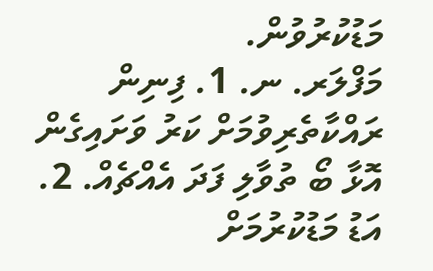މަޑުކުރުވުން.
މަފްލަރ. ނ. 1. ފިނިން ރައްކާތެރިވުމަށް ކަރު ވަށައިގެން އޮޅާ ބޯ ތުވާލި ފަދަ އެއްޗެއް. 2. އަޑު މަޑުކުރުމަށް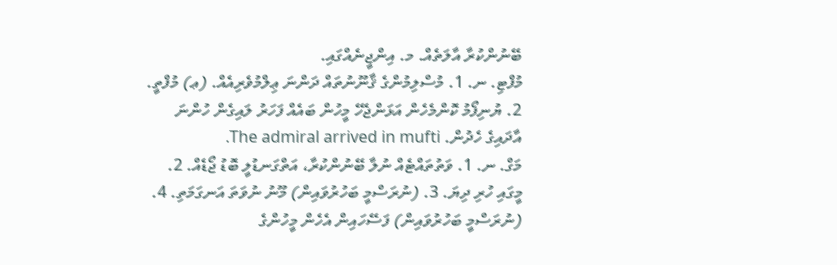ބޭނުންކުރާ އާލަތެއް. މ. އިންޖީނެއްގައި.
މުފްޓި. ނ. 1. މުސްލިމުންގެ ޤާނޫނުތައް ދަންނަ ޢިލްމުވެރިއެއް. (ޢ) މުފްތީ. 2. ޔުނިފޯމު ކޮންމެހެން އަޅަންޖެހޭ މީހުން ބައެއް ފަހަރު ލައިގެން ހުންނަ އާދައިގެ ހެދުން. The admiral arrived in mufti.
މަގް. ނ. 1. ވަތުތައްޓެއް ނުލާ ބޭނުންކުރާ، އަތްގަނޑުލީ ބޮޑު ޖޯޑެއް. 2. މީގައި ހުރި ދިޔަ. 3. (ނުރަސްމީ ބަހުރުވައިން) މޫނު ނުވަތަ އަނގަމަތި. 4. (ނުރަސްމީ ބަހުރުވައިން) ފަސޭހައިން އެހެން މީހުންގެ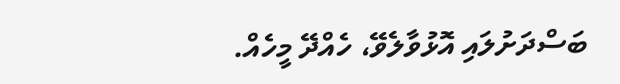ބަސްދަށުލައި އޮޅުވާލެވޭ، ހެއްދޭ މީހެއް.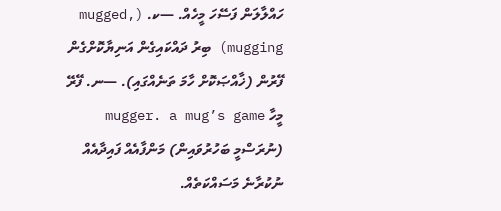ހައްލާލަން ފަސޭހަ މީހެއް. —ކ. (mugged, mugging) ބިރު ދައްކައިގެން އަނިޔާކޮށްގެން ފޭރުން (ޚާއްޞަކޮށް ހާމަ ތަނެއްގައި). —ނ. ފޭރޭ މީހާ mugger. a mug’s game (ނުރަސްމީ ބަހުރުވައިން) މަންފާއެއް ފައިދާއެއް ނުކުރާނެ މަސައްކަތެއް.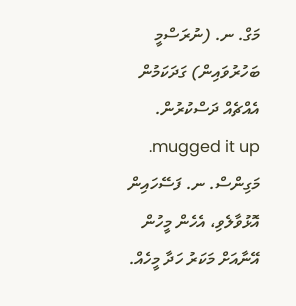މަގް. ނ. (ނުރަސްމީ ބަހުރުވައިން) ގަދަކަމުން އެއްޗެއް ދަސްކުރުން. mugged it up.
މަގިންސް. ނ. ފަސޭހައިން އޮޅުވާލެވި، އެހެން މީހުން އޭނާއަށް މަކަރު ހަދާ މީހެއް.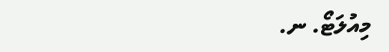މިއުލަޓޯ. ނ.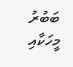ބަބުރު މީހަކާއި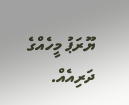ޔޫރަޕު މީހެއްގެ ދަރިއެއް.